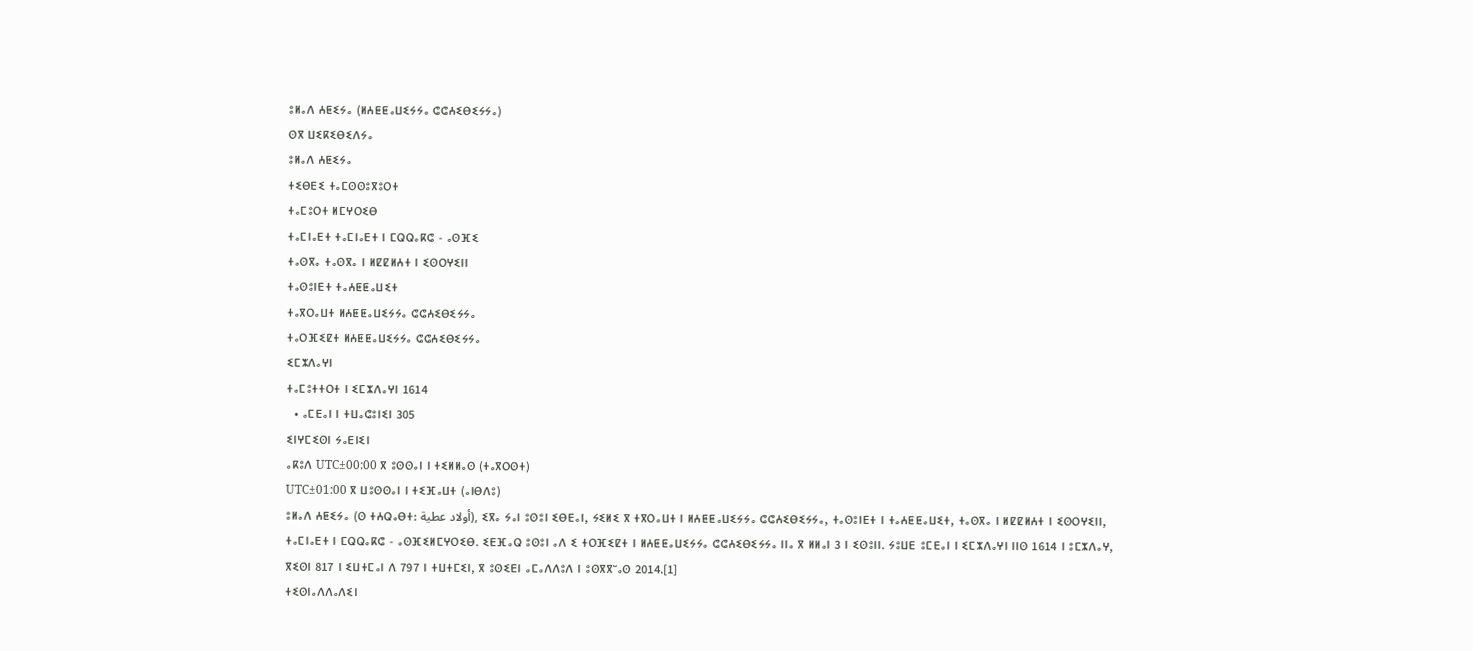ⵓⵍⴰⴷ ⵄⵟⵉⵢⴰ (ⵍⵄⵟⵟⴰⵡⵉⵢⵢⴰ ⵛⵛⵄⵉⴱⵉⵢⵢⴰ)
ⵙⴳ ⵡⵉⴽⵉⴱⵉⴷⵢⴰ
ⵓⵍⴰⴷ ⵄⵟⵉⵢⴰ
ⵜⵉⴱⴹⵉ ⵜⴰⵎⵙⵙⵓⴳⵓⵔⵜ
ⵜⴰⵎⵓⵔⵜ ⵍⵎⵖⵔⵉⴱ
ⵜⴰⵎⵏⴰⴹⵜ ⵜⴰⵎⵏⴰⴹⵜ ⵏ ⵎⵕⵕⴰⴽⵛ - ⴰⵙⴼⵉ
ⵜⴰⵙⴳⴰ ⵜⴰⵙⴳⴰ ⵏ ⵍⵇⵇⵍⵄⵜ ⵏ ⵉⵙⵔⵖⵉⵏⵏ
ⵜⴰⵙⵓⵏⴹⵜ ⵜⴰⵄⵟⵟⴰⵡⵉⵜ
ⵜⴰⴳⵔⴰⵡⵜ ⵍⵄⵟⵟⴰⵡⵉⵢⵢⴰ ⵛⵛⵄⵉⴱⵉⵢⵢⴰ
ⵜⴰⵔⴼⵉⵇⵜ ⵍⵄⵟⵟⴰⵡⵉⵢⵢⴰ ⵛⵛⵄⵉⴱⵉⵢⵢⴰ
ⵉⵎⵣⴷⴰⵖⵏ
ⵜⴰⵎⵓⵜⵜⵔⵜ ⵏ ⵉⵎⵣⴷⴰⵖⵏ 1614
  • ⴰⵎⴹⴰⵏ ⵏ ⵜⵡⴰⵛⵓⵏⵉⵏ 305
ⵉⵏⵖⵎⵉⵙⵏ ⵢⴰⴹⵏⵉⵏ
ⴰⴽⵓⴷ UTC±00:00 ⴳ ⵓⵙⵙⴰⵏ ⵏ ⵜⵉⵍⵍⴰⵙ (ⵜⴰⴳⵔⵙⵜ)
UTC±01:00 ⴳ ⵡⵓⵙⵙⴰⵏ ⵏ ⵜⵉⴼⴰⵡⵜ (ⴰⵏⴱⴷⵓ)
ⵓⵍⴰⴷ ⵄⵟⵉⵢⴰ (ⵙ ⵜⵄⵕⴰⴱⵜ: أولاد عطية), ⵉⴳⴰ ⵢⴰⵏ ⵓⵙⵓⵏ ⵉⴱⴹⴰⵏ, ⵢⵉⵍⵉ ⴳ ⵜⴳⵔⴰⵡⵜ ⵏ ⵍⵄⵟⵟⴰⵡⵉⵢⵢⴰ ⵛⵛⵄⵉⴱⵉⵢⵢⴰ, ⵜⴰⵙⵓⵏⴹⵜ ⵏ ⵜⴰⵄⵟⵟⴰⵡⵉⵜ, ⵜⴰⵙⴳⴰ ⵏ ⵍⵇⵇⵍⵄⵜ ⵏ ⵉⵙⵔⵖⵉⵏⵏ, ⵜⴰⵎⵏⴰⴹⵜ ⵏ ⵎⵕⵕⴰⴽⵛ - ⴰⵙⴼⵉⵍⵎⵖⵔⵉⴱ. ⵉⴹⴼⴰⵕ ⵓⵙⵓⵏ ⴰⴷ ⵉ ⵜⵔⴼⵉⵇⵜ ⵏ ⵍⵄⵟⵟⴰⵡⵉⵢⵢⴰ ⵛⵛⵄⵉⴱⵉⵢⵢⴰ ⵏⵏⴰ ⴳ ⵍⵍⴰⵏ 3 ⵏ ⵉⵙⵓⵏⵏ. ⵢⵓⵡⴹ ⵓⵎⴹⴰⵏ ⵏ ⵉⵎⵣⴷⴰⵖⵏ ⵏⵏⵙ 1614 ⵏ ⵓⵎⵣⴷⴰⵖ, ⴳⵉⵙⵏ 817 ⵏ ⵉⵡⵜⵎⴰⵏ ⴷ 797 ⵏ ⵜⵡⵜⵎⵉⵏ, ⴳ ⵓⵙⵉⴹⵏ ⴰⵎⴰⴷⴷⵓⴷ ⵏ ⵓⵙⴳⴳⵯⴰⵙ 2014.[1]
ⵜⵉⵙⵏⴰⴷⴷⴰⴷⵉⵏ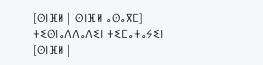[ⵙⵏⴼⵍ | ⵙⵏⴼⵍ ⴰⵙⴰⴳⵎ]
ⵜⵉⵙⵏⴰⴷⴷⴰⴷⵉⵏ ⵜⵉⵎⴰⵜⴰⵢⵉⵏ
[ⵙⵏⴼⵍ |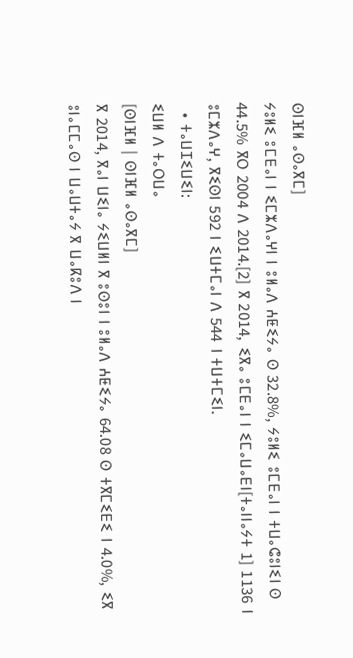ⵙⵏⴼⵍ ⴰⵙⴰⴳⵎ]
ⵢⵓⵍⵉ ⵓⵎⴹⴰⵏ ⵏ ⵉⵎⵣⴷⴰⵖⵏ ⵏ ⵓⵍⴰⴷ ⵄⵟⵉⵢⴰ ⵙ 32.8%, ⵢⵓⵍⵉ ⵓⵎⴹⴰⵏ ⵏ ⵜⵡⴰⵛⵓⵏⵉⵏ ⵙ 44.5% ⴳⵔ 2004 ⴷ 2014.[2] ⴳ 2014, ⵉⴳⴰ ⵓⵎⴹⴰⵏ ⵏ ⵉⵎⴰⵡⴰⴹⵏ[ⵜⴰⵏⵏⴰⵢⵜ 1] 1136 ⵏ ⵓⵎⵣⴷⴰⵖ, ⴳⵉⵙⵏ 592 ⵏ ⵉⵡⵜⵎⴰⵏ ⴷ 544 ⵏ ⵜⵡⵜⵎⵉⵏ.
  • ⵜⴰⵡⵊⵉⵡⵉⵏ:
ⵉⵡⵍ ⴷ ⵜⴰⵔⵡⴰ
[ⵙⵏⴼⵍ | ⵙⵏⴼⵍ ⴰⵙⴰⴳⵎ]
ⴳ 2014, ⴳⴰⵏ ⵡⵉⵏⴰ ⵢⵉⵡⵍⵏ ⴳ ⵓⵙⵓⵏ ⵏ ⵓⵍⴰⴷ ⵄⵟⵉⵢⴰ 64.08 ⵙ ⵜⴳⵎⵉⴹⵉ ⵏ 4.0%, ⵉⴳ ⵓⵏⴰⵎⵎⴰⵙ ⵏ ⵡⴰⵡⵜⴰⵢ ⴳ ⵡⴰⴽⵓⴷ ⵏ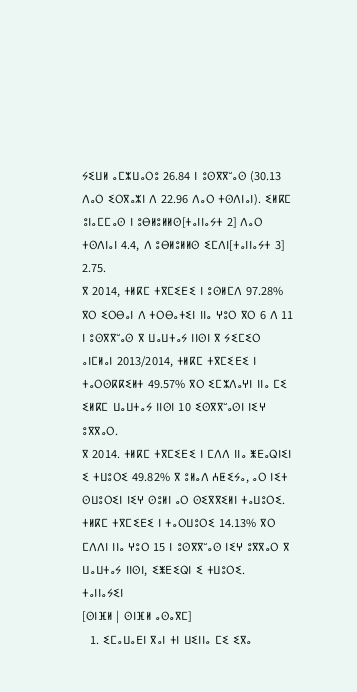ⵢⵉⵡⵍ ⴰⵎⵣⵡⴰⵔⵓ 26.84 ⵏ ⵓⵙⴳⴳⵯⴰⵙ (30.13 ⴷⴰⵔ ⵉⵔⴳⴰⵣⵏ ⴷ 22.96 ⴷⴰⵔ ⵜⵙⴷⵏⴰⵏ). ⵉⵍⴽⵎ ⵓⵏⴰⵎⵎⴰⵙ ⵏ ⵓⴱⵍⵓⵍⵍⵙ[ⵜⴰⵏⵏⴰⵢⵜ 2] ⴷⴰⵔ ⵜⵙⴷⵏⴰⵏ 4.4, ⴷ ⵓⴱⵍⵓⵍⵍⵙ ⵉⵎⴷⵏ[ⵜⴰⵏⵏⴰⵢⵜ 3] 2.75.
ⴳ 2014, ⵜⵍⴽⵎ ⵜⴳⵎⵉⴹⵉ ⵏ ⵓⵙⵍⵎⴷ 97.28% ⴳⵔ ⵉⵔⴱⴰⵏ ⴷ ⵜⵔⴱⴰⵜⵉⵏ ⵏⵏⴰ ⵖⵓⵔ ⴳⵔ 6 ⴷ 11 ⵏ ⵓⵙⴳⴳⵯⴰⵙ ⴳ ⵡⴰⵡⵜⴰⵢ ⵏⵏⵙⵏ ⴳ ⵢⵉⵎⵉⵔ ⴰⵏⵎⵍⴰⵏ 2013/2014, ⵜⵍⴽⵎ ⵜⴳⵎⵉⴹⵉ ⵏ ⵜⴰⵔⵙⴽⴽⵉⵍⵜ 49.57% ⴳⵔ ⵉⵎⵣⴷⴰⵖⵏ ⵏⵏⴰ ⵎⵉ ⵉⵍⴽⵎ ⵡⴰⵡⵜⴰⵢ ⵏⵏⵙⵏ 10 ⵉⵙⴳⴳⵯⴰⵙⵏ ⵏⵉⵖ ⵓⴳⴳⴰⵔ.
ⴳ 2014. ⵜⵍⴽⵎ ⵜⴳⵎⵉⴹⵉ ⵏ ⵎⴷⴷ ⵏⵏⴰ ⵥⴹⴰⵕⵏⵉⵏ ⵉ ⵜⵡⵓⵔⵉ 49.82% ⴳ ⵓⵍⴰⴷ ⵄⵟⵉⵢⴰ, ⴰⵔ ⵏⵉⵜ ⵙⵡⵓⵔⵉⵏ ⵏⵉⵖ ⵙⵓⵍⵏ ⴰⵔ ⵙⵉⴳⴳⵉⵍⵏ ⵜⴰⵡⵓⵔⵉ. ⵜⵍⴽⵎ ⵜⴳⵎⵉⴹⵉ ⵏ ⵜⴰⵔⵡⵓⵔⵉ 14.13% ⴳⵔ ⵎⴷⴷⵏ ⵏⵏⴰ ⵖⵓⵔ 15 ⵏ ⵓⵙⴳⴳⵯⴰⵙ ⵏⵉⵖ ⵓⴳⴳⴰⵔ ⴳ ⵡⴰⵡⵜⴰⵢ ⵏⵏⵙⵏ, ⵉⵥⴹⵉⵕⵏ ⵉ ⵜⵡⵓⵔⵉ.
ⵜⴰⵏⵏⴰⵢⵉⵏ
[ⵙⵏⴼⵍ | ⵙⵏⴼⵍ ⴰⵙⴰⴳⵎ]
  1. ⵉⵎⴰⵡⴰⴹⵏ ⴳⴰⵏ ⵜⵏ ⵡⵉⵏⵏⴰ ⵎⵉ ⵉⴳⴰ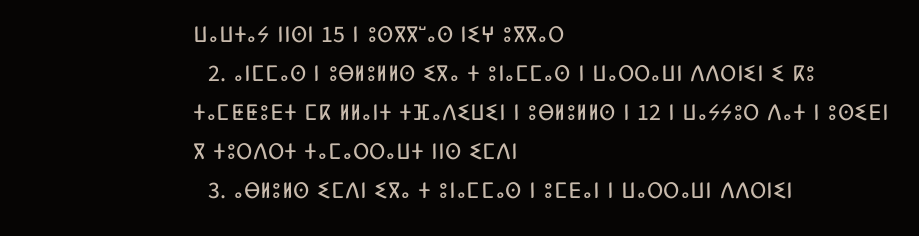ⵡⴰⵡⵜⴰⵢ ⵏⵏⵙⵏ 15 ⵏ ⵓⵙⴳⴳⵯⴰⵙ ⵏⵉⵖ ⵓⴳⴳⴰⵔ
  2. ⴰⵏⵎⵎⴰⵙ ⵏ ⵓⴱⵍⵓⵍⵍⵙ ⵉⴳⴰ ⵜ ⵓⵏⴰⵎⵎⴰⵙ ⵏ ⵡⴰⵔⵔⴰⵡⵏ ⴷⴷⵔⵏⵉⵏ ⵉ ⴽⵓ ⵜⴰⵎⵟⵟⵓⴹⵜ ⵎⴽ ⵍⵍⴰⵏⵜ ⵜⴼⴰⴷⵉⵡⵉⵏ ⵏ ⵓⴱⵍⵓⵍⵍⵙ ⵏ 12 ⵏ ⵡⴰⵢⵢⵓⵔ ⴷⴰⵜ ⵏ ⵓⵙⵉⴹⵏ ⴳ ⵜⵓⵔⴷⵔⵜ ⵜⴰⵎⴰⵔⵔⴰⵡⵜ ⵏⵏⵙ ⵉⵎⴷⵏ
  3. ⴰⴱⵍⵓⵍⵙ ⵉⵎⴷⵏ ⵉⴳⴰ ⵜ ⵓⵏⴰⵎⵎⴰⵙ ⵏ ⵓⵎⴹⴰⵏ ⵏ ⵡⴰⵔⵔⴰⵡⵏ ⴷⴷⵔⵏⵉⵏ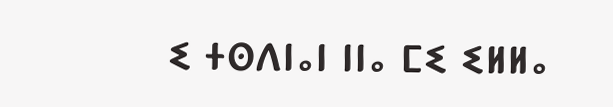ⵉ ⵜⵙⴷⵏⴰⵏ ⵏⵏⴰ ⵎⵉ ⵉⵍⵍⴰ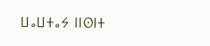ⵡⴰⵡⵜⴰⵢ ⵏⵏⵙⵏⵜ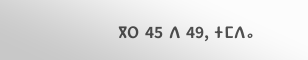ⴳⵔ 45 ⴷ 49, ⵜⵎⴷⴰ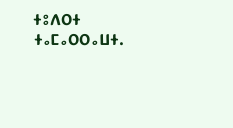ⵜⵓⴷⵔⵜ ⵜⴰⵎⴰⵔⵔⴰⵡⵜ.